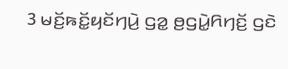3 ꤗꤢꤩ꤬ꤒꤢꤩ꤭ꤟꤢꤩꤚꤣꤧ꤬ ꤞꤤ꤭ ꤥ꤬ꤞꤣꤧ꤭ꤖꤚꤢꤩ꤬ ꤞꤢꤧ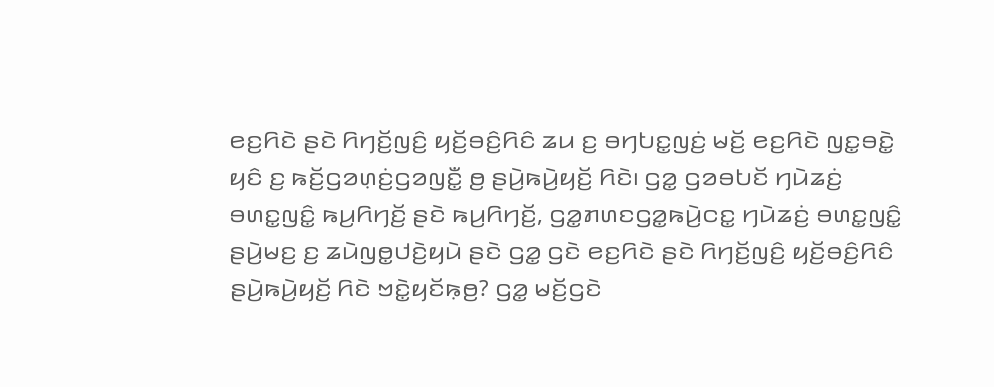ꤕꤢ꤬ꤖꤢꤧ ꤔꤢꤧ ꤖꤚꤢꤩ꤬ꤜꤢꤨ꤬ ꤟꤢꤩ꤬ꤋꤢꤨ꤬ꤖꤢꤨ ꤘꤣ ꤢ꤬ ꤋꤚꤝꤢ꤭ꤜꤢꤦ꤬ ꤗꤢꤩ꤬ ꤕꤢ꤬ꤖꤢꤧ ꤜꤢ꤭ꤋꤢꤧ꤭ ꤟꤢꤨ ꤢ꤬ ꤒꤢꤩ꤬ꤞꤤꤛ꤫ꤢꤦ꤬ꤞꤤꤜꤢꤪ꤭ ꤥ꤬ ꤔꤣꤧ꤬ꤒꤣꤧ꤬ꤟꤢꤩ꤬ ꤖꤢꤧ꤯ ꤞꤤ꤭ ꤞꤤꤋꤝꤢꤩ ꤚꤣꤧꤘꤢꤦ꤬ ꤋꤛꤢ꤭ꤜꤢꤨ꤭ ꤒꤣ꤬ꤖꤚꤢꤩ꤬ ꤔꤢꤧ ꤒꤣ꤬ꤖꤚꤢꤩ꤬, ꤞꤤ꤭ꤊꤛꤢꤞꤤ꤭ꤒꤣꤧ꤬ꤍꤢ꤭ ꤚꤣꤧꤘꤢꤦ꤬ ꤋꤛꤢ꤭ꤜꤢꤨ꤭ ꤔꤣꤧ꤬ꤗꤢ꤬ ꤢ꤬ ꤘꤣꤧꤜꤥ꤭ꤓꤢꤧ꤬ꤟꤣꤧ ꤔꤢꤧ ꤞꤤ꤭ ꤞꤢꤧ ꤕꤢ꤬ꤖꤢꤧ ꤔꤢꤧ ꤖꤚꤢꤩ꤬ꤜꤢꤨ꤬ ꤟꤢꤩ꤬ꤋꤢꤨ꤬ꤖꤢꤨ ꤔꤣꤧ꤬ꤒꤣꤧ꤬ꤟꤢꤩ꤬ ꤖꤢꤧ ꤠꤢꤧ꤭ꤟꤢꤩꤒ꤫ꤥ꤬? ꤞꤤ꤭ ꤗꤢꤩ꤬ꤞꤢꤧ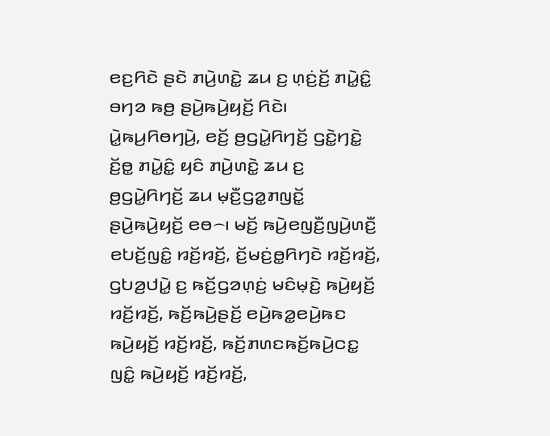ꤕꤢ꤬ꤖꤢꤧ ꤔꤢꤧ ꤊꤣꤧ꤬ꤛꤢꤧ꤭ ꤘꤣ ꤢ꤬ ꤛ꤫ꤢꤦ꤬ꤢꤩ꤬ ꤊꤣꤧ꤭ꤢꤨ꤭ ꤋꤚꤤ ꤒꤥ꤬ ꤔꤣꤧ꤬ꤒꤣꤧ꤬ꤟꤢꤩ꤬ ꤖꤢꤧ꤯
ꤣꤧ꤭ꤒꤣ꤬ꤖꤥꤚꤣꤧ꤬, ꤕꤢꤩ꤬ ꤥ꤬ꤞꤣꤧ꤭ꤖꤚꤢꤩ꤬ ꤞꤢꤧ꤭ꤚꤢꤧ꤭ ꤢꤩ꤬ꤥ꤭ ꤊꤣꤧ꤭ꤢꤨ꤭ ꤟꤢꤨ ꤊꤣꤧ꤬ꤛꤢꤧ꤭ ꤘꤣ ꤢ꤬ ꤥ꤬ꤞꤣꤧ꤭ꤖꤚꤢꤩ꤬ ꤘꤣ ꤗ꤫ꤢꤪ꤬ꤞꤤ꤭ꤊꤜꤢꤩ꤭ ꤔꤣꤧ꤬ꤒꤣꤧ꤬ꤟꤢꤩ꤬ ꤕꤥ꤮꤯ ꤗꤢꤩ꤬ ꤒꤣꤧ꤬ꤕꤜꤢꤪ꤬ꤜꤣꤧ꤬ꤛꤢꤪ꤬ ꤕꤝꤢꤩ꤬ꤜꤢꤨ꤭ ꤙꤢꤩ꤬ꤙꤢꤩ꤬, ꤢꤩ꤬ꤗꤢꤦ꤬ꤥ꤭ꤖꤚꤢꤧ ꤙꤢꤩ꤬ꤙꤢꤩ꤬, ꤞꤝꤤ꤬ꤓꤣꤧ꤭ ꤢ꤬ ꤒꤢꤩ꤬ꤞꤤꤛ꤫ꤢꤦ꤬ ꤗꤢꤨꤗ꤫ꤢꤧ꤬ ꤒꤣꤧ꤬ꤟꤢꤩ꤬ ꤙꤢꤩ꤬ꤙꤢꤩ꤬, ꤒꤢꤩ꤬ꤒꤣꤧ꤬ꤔꤢꤩ꤬ ꤕꤣꤧ꤬ꤒꤤ꤭ꤕꤣꤧ꤬ꤒꤢ ꤒꤣꤧ꤬ꤟꤢꤩ꤬ ꤙꤢꤩ꤬ꤙꤢꤩ꤬, ꤒꤢꤩ꤬ꤊꤛꤢꤒꤢꤩ꤬ꤒꤣꤧ꤬ꤍꤢ꤭ ꤜꤢꤨ꤭ ꤒꤣꤧ꤬ꤟꤢꤩ꤬ ꤙꤢꤩ꤬ꤙꤢꤩ꤬,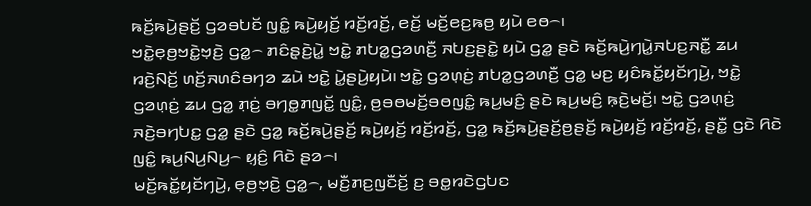ꤒꤢꤩ꤬ꤒꤣꤧ꤬ꤔꤢꤩ꤬ ꤞꤤꤋꤝꤢꤩ ꤜꤢꤨ꤭ ꤒꤣꤧ꤬ꤟꤢꤩ꤬ ꤙꤢꤩ꤬ꤙꤢꤩ꤬, ꤕꤢꤩ꤬ ꤗꤢꤩ꤬ꤕꤢ꤬ꤒꤥ꤬ ꤟꤣꤧ ꤕꤥ꤮꤯
ꤠꤢꤧ꤭ꤕ꤫ꤥ꤬ꤠꤢꤧ꤭ꤠ꤫ꤢꤧ꤬ ꤞꤤ꤭꤮ ꤊꤢꤨꤔ꤫ꤢꤧ꤬ꤣꤧ꤭ ꤠꤢꤧ꤭ ꤊꤝꤤ꤭ꤞꤤꤛꤢꤪ꤬ ꤏꤝꤢ꤬ꤔꤢꤧ꤭ ꤟꤣꤧ ꤞꤤ꤭ ꤔꤢꤧ ꤒꤢꤩ꤬ꤒꤣꤧ꤬ꤚꤣꤧ꤭ꤏꤝꤢ꤬ꤏꤢꤪ꤭ ꤘꤣ ꤙꤢꤧ꤬ꤡꤢꤩ꤬ ꤛꤢꤩ꤬ꤏꤛꤢꤨꤋꤚꤤ ꤘꤣꤧ ꤠꤢꤧ꤭ ꤣꤧ꤭ꤔꤣꤧ꤬ꤟꤣꤧ꤯ ꤠꤢꤧ꤭ ꤞꤤꤛ꤫ꤢꤦ꤬ ꤊꤝꤤ꤭ꤞꤤꤛꤢꤪ꤬ ꤞꤤ꤭ ꤗꤢ꤬ ꤟꤢꤨꤒꤢꤩ꤭ꤟꤢꤩꤚꤣꤧ꤬, ꤠꤢꤧ꤭ ꤞꤤꤛ꤫ꤢꤦ꤬ ꤘꤣ ꤞꤤ꤭ ꤊ꤫ꤢꤦ꤬ ꤋꤚꤥ꤭ꤊꤜꤢꤩ꤭ ꤜꤢꤨ꤭, ꤥ꤬ꤋꤥꤗꤢꤩ꤬ꤋꤥꤜꤢꤨ꤭ ꤒꤣ꤬ꤗꤢꤨ꤬ ꤔꤢꤧ ꤒꤣ꤬ꤗꤢꤨ꤬ ꤒ꤫ꤢꤧ꤬ꤗꤢꤩ꤬꤯ ꤠꤢꤧ꤭ ꤞꤤꤛ꤫ꤢꤦ꤬ ꤏꤢꤧ꤬ꤋꤚꤝꤢ꤭ ꤞꤤ꤭ ꤔꤢꤧ ꤞꤤ꤭ ꤒꤢꤩ꤬ꤒꤣꤧ꤬ꤔꤢꤩ꤬ ꤒꤣꤧ꤬ꤟꤢꤩ꤬ ꤙꤢꤩ꤬ꤙꤢꤩ꤬, ꤞꤤ꤭ ꤒꤢꤩ꤬ꤒꤣꤧ꤬ꤔꤢꤩ꤬ꤥ꤬ꤔꤢꤩ꤬ ꤒꤣꤧ꤬ꤟꤢꤩ꤬ ꤙꤢꤩ꤬ꤙꤢꤩ꤬, ꤔꤢꤪ꤭ ꤞꤢꤧ ꤖꤢꤧ ꤜꤢꤨ꤭ ꤒꤣ꤬ꤡꤣ꤬ꤡꤣ꤬꤮ ꤟ꤫ꤢꤨ꤬ ꤖꤢꤧ ꤔꤤ꤮꤯
ꤗꤢꤩ꤬ꤒꤢꤩ꤭ꤟꤢꤩꤚꤣꤧ꤬, ꤕ꤫ꤥ꤬ꤠ꤫ꤢꤧ꤬ ꤞꤤ꤭꤮, ꤗꤢꤪ꤬ꤊꤢ꤬ꤜꤢꤪꤢꤩ꤬ ꤢ꤬ ꤋꤥ꤭ꤙꤢꤧꤞꤝꤢ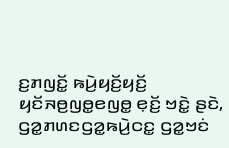ꤢ꤬ꤊꤜꤢꤩ꤭ ꤒꤣꤧ꤬ꤟꤢꤩ꤬ꤟꤢꤩ꤬ ꤟꤢꤩꤏꤥ꤬ꤜꤥ꤭ꤕꤜꤥ꤭ ꤕ꤫ꤢꤩ꤬ ꤠꤢꤧ꤭ ꤔꤢꤧ, ꤞꤤ꤭ꤊꤛꤢꤞꤤ꤭ꤒꤣꤧ꤬ꤍꤢ꤭ ꤞꤤ꤭ꤠꤢꤦ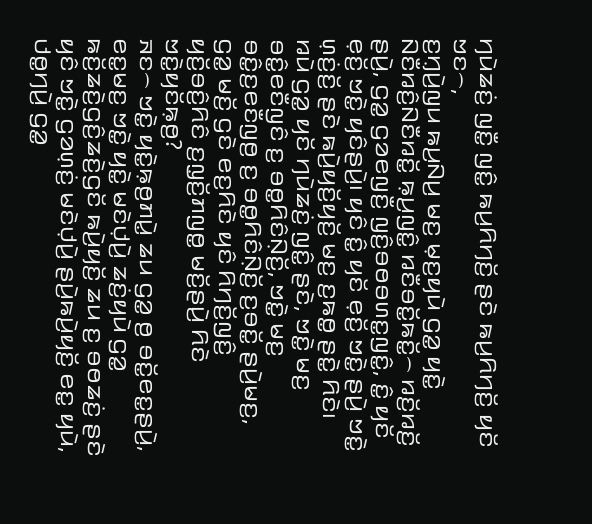ꤚꤣꤧꤘꤢꤦ꤬ ꤜꤢꤪ꤭ ꤜꤢꤨ꤭ ꤒꤣ꤬ꤖꤚꤢꤩ꤬ ꤔꤢꤧ ꤒꤣ꤬ꤖꤚꤢꤩ꤬ ꤟꤢꤩ ꤠꤢ꤮,
ꤢ꤬ꤚ꤫ꤣꤧ꤬ꤜꤣ ꤒꤣ꤬ꤡꤣ꤬ ꤗꤢ꤬ ꤗ꤫ꤢ꤬ꤟꤣꤧ ꤞꤤ꤭ ꤟꤢꤧ꤭ ꤡꤢꤪꤙꤢꤨ꤬ꤡꤢꤪꤙꤢꤩ꤭ ꤒ꤫ꤣ꤬ꤜꤢꤨ꤭ ꤙꤢꤪꤋꤢꤩ꤭ꤒꤢꤩ꤭꤮ ꤙꤢꤩ꤬ꤙꤢꤩ꤬ ꤔꤣꤧ꤬, ꤞꤤ꤭ ꤞꤤꤕꤜꤢꤪ꤬ ꤜꤢꤨ꤬ꤋꤥꤋꤛꤢ꤭ꤜꤢꤨ꤭, ꤢꤨ꤭ ꤟꤢꤩ ꤕ꤫ꤢꤩ꤬ ꤠꤢꤧ꤭ ꤟꤢꤨꤔꤣꤧ꤬꤯ ꤟꤢꤨ ꤢꤨ꤭ ꤟꤢꤩ ꤕ꤫ꤢꤩ꤬ ꤠꤢꤧ꤭ ꤔꤣꤧ꤬ ꤠꤢꤧ꤭ ꤛ꤫ꤢꤦ꤬ꤢꤩ꤬ ꤔꤢꤧ ꤒꤣꤧ꤬ꤟꤢꤩ꤬ꤟꤢꤩ꤬ ꤗꤢ꤬ ꤢ꤬ꤒꤥ꤭ ꤔꤢꤧ꤭ ꤖꤢꤧ꤯
ꤙꤣꤧ ꤞꤤ꤭ ꤟꤢꤩ ꤚꤣꤧꤘꤢꤦ꤬ ꤜꤢꤨ꤭ ꤔꤢꤧ, ꤠꤢꤧ꤭ ꤗꤢ꤬ ꤋꤢꤨ꤭ꤕꤢꤪꤜꤢꤨ ꤢ꤬ ꤋꤥ꤭ꤖꤢꤨꤡ꤫ꤢꤩ꤬, ꤠꤢꤧ꤭ ꤗꤢ꤬ ꤋꤢꤨ꤭ꤢ꤬ꤕꤢꤪꤜꤥ꤬ ꤢ꤬ ꤋꤥ꤭ꤖꤢꤨꤡ꤫ꤢꤩ꤬ ꤢ꤬ꤋꤢꤩ꤭ ꤔꤣꤧ꤬ꤗꤢ꤬, ꤞꤤ꤭ ꤗꤢꤩ꤬ ꤞꤢꤧ ꤕꤢ꤬ꤖꤢꤧ ꤟꤢꤨ ꤖꤚꤢꤩ꤬ꤜꤢꤨ꤬ ꤟꤢꤩ꤬ꤋꤢꤨ꤬ꤖꤢꤨ ꤢ꤬ꤜ꤫ꤢꤩ꤬ꤊꤜꤥ꤭ ꤗꤢꤩ꤬ꤔꤣꤧ꤬ ꤖꤢꤧ ꤠꤢꤧ꤭ꤟꤢꤩꤒ꤫ꤥ꤬?
ꤏꤢ꤮ ꤠꤢꤧ꤭ ꤟꤢꤧ꤭ꤒ꤫ꤥ꤬ꤊꤣꤧ꤭ ꤘꤣ ꤞꤤ꤭ ꤥ꤬ ꤋꤢꤩ꤭ꤕꤢ꤭ꤔꤣꤧ꤬, ꤕꤢ꤭ꤗꤢ꤬ ꤠꤢꤧ꤭ ꤟꤢꤧ꤭ ꤗꤢꤧꤓ꤫ꤣꤧ꤬ ꤘꤢꤦ꤬ꤟꤣꤧ ꤞꤤ꤭ ꤒꤢꤩ꤬ꤘꤢꤧ꤬ꤞꤢꤨ꤬ꤘꤢꤧ꤬ꤞꤢꤩ ꤒꤣꤧ꤬ꤟꤢꤩ꤬ ꤘꤣ ꤢ꤬ ꤋꤥꤘꤢꤦ꤬ ꤔꤢꤧ ꤟꤢꤨ ꤠꤢꤧ꤭ ꤞꤤꤛ꤫ꤢꤦ꤬ ꤗꤢꤧꤓ꤫ꤣꤧ꤬ ꤔꤣꤧ꤬ꤒꤣꤧ꤬ꤟꤢꤩ꤬ ꤕꤢ꤭ ꤟꤣꤧ, ꤓꤥ꤭ꤚꤣꤧ꤬ ꤞꤤ꤭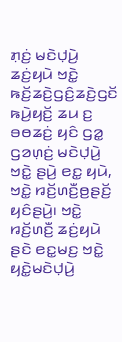ꤊ꤫ꤢꤦ꤬ ꤗꤢꤧꤓ꤫ꤣꤧ꤬ ꤘꤢꤦ꤬ꤟꤣꤧ ꤠꤢꤧ꤭ ꤒꤢꤩ꤬ꤘꤢꤧ꤬ꤞꤢꤨ꤬ꤘꤢꤧ꤬ꤞꤢꤩ ꤒꤣꤧ꤬ꤟꤢꤩ꤬ ꤘꤣ ꤢ꤬ ꤋꤥꤘꤢꤦ꤬ ꤟꤢꤨ ꤞꤤ꤭ ꤞꤤꤛ꤫ꤢꤦ꤬ ꤗꤢꤧꤓ꤫ꤣꤧ꤬ ꤠꤢꤧ꤭ ꤔꤣꤧ꤬ ꤕꤢ꤭ ꤟꤣꤧ, ꤠꤢꤧ꤭ ꤙꤢꤩ꤬ꤛꤢꤪ꤬ꤥ꤬ꤔꤢꤩ꤬ ꤟꤢꤨꤔꤣꤧ꤬꤯ ꤠꤢꤧ꤭ ꤙꤢꤩ꤬ꤛꤢꤪ꤬ ꤘꤢꤦ꤬ꤟꤣꤧ ꤔꤢꤧ ꤕꤢ꤭ꤗꤢ꤬ ꤠꤢꤧ꤭ ꤟꤢꤧ꤭ꤗꤢꤧꤓ꤫ꤣꤧ꤬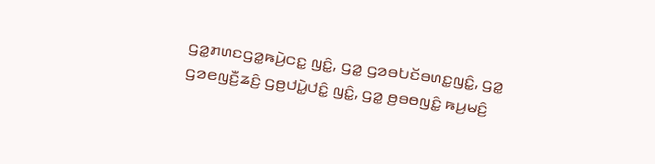ꤞꤤ꤭ꤊꤛꤢꤞꤤ꤭ꤒꤣꤧ꤬ꤍꤢ꤭ ꤜꤢꤨ꤭, ꤞꤤ꤭ ꤞꤤꤋꤝꤢꤩꤋꤛꤢ꤭ꤜꤢꤨ꤭, ꤞꤤ꤭ ꤞꤤꤕꤜꤢꤪ꤬ꤘꤢꤨ꤬ ꤞꤥ꤬ꤓꤣꤧ꤭ꤓꤢꤨ꤭ ꤜꤢꤨ꤭, ꤞꤤ꤭ ꤥ꤬ꤋꤥꤜꤢꤨ꤭ ꤒꤣ꤬ꤗꤢꤨ꤬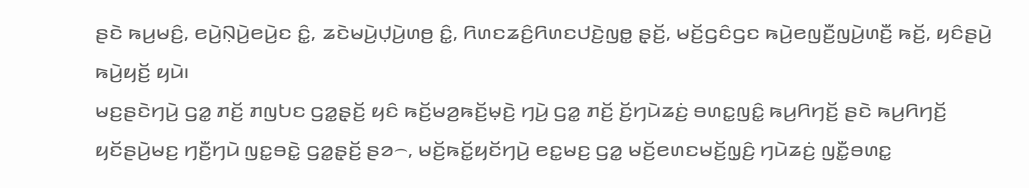ꤔꤢꤧ ꤒꤣ꤬ꤗꤢꤨ꤬, ꤕꤣꤧ꤬ꤡ꤫ꤣꤧ꤬ꤕꤣꤧ꤬ꤢ ꤢꤨ꤭, ꤘꤢꤧꤗꤣꤧ꤬ꤓ꤫ꤣꤧ꤬ꤛꤥ꤬ ꤢꤨ꤭, ꤖꤛꤢꤘꤢꤨ꤬ꤖꤛꤢꤓꤢꤧ꤬ꤜꤥ꤭ ꤔ꤫ꤢꤩ꤬, ꤗꤢꤩ꤬ꤞꤢꤨꤞꤢ ꤒꤣꤧ꤬ꤕꤜꤢꤪ꤬ꤜꤣꤧ꤬ꤛꤢꤪ꤬ ꤒꤢꤩ꤬, ꤟꤢꤨꤔꤣꤧ꤬ ꤒꤣꤧ꤬ꤟꤢꤩ꤬ ꤟꤣꤧ꤯
ꤗꤢ꤬ꤔꤢꤧꤚꤣꤧ꤬ ꤞꤤ꤭ ꤊꤢꤩ꤬ ꤊꤜꤝꤢ ꤞꤤ꤭ꤔ꤫ꤢꤩ꤬ ꤟꤢꤨ ꤒꤢꤩ꤬ꤗꤤ꤬ꤒꤢꤩ꤬ꤗ꤫ꤢꤧ꤬ ꤚꤣꤧ꤬ ꤞꤤ꤭ ꤊꤢꤩ꤬ ꤢꤩ꤬ꤚꤣꤧꤘꤢꤦ꤬ ꤋꤛꤢ꤭ꤜꤢꤨ꤭ ꤒꤣ꤬ꤖꤚꤢꤩ꤬ ꤔꤢꤧ ꤒꤣ꤬ꤖꤚꤢꤩ꤬ ꤟꤢꤩꤔꤣꤧ꤬ꤗꤢ꤬ ꤚꤢꤪ꤬ꤚꤣꤧ ꤜꤢ꤭ꤋꤢꤧ꤭ ꤞꤤ꤭ꤔ꤫ꤢꤩ꤬ ꤔꤤ꤮, ꤗꤢꤩ꤬ꤒꤢꤩ꤭ꤟꤢꤩꤚꤣꤧ꤬ ꤕꤢ꤭ꤗꤢ꤬ ꤞꤤ꤭ ꤗꤢꤩ꤬ꤕꤛꤢꤗꤢꤩ꤬ꤜ꤫ꤢꤨ꤬ ꤚꤣꤧꤘꤢꤦ꤬ ꤜꤢꤪ꤭ꤋꤛꤢ꤭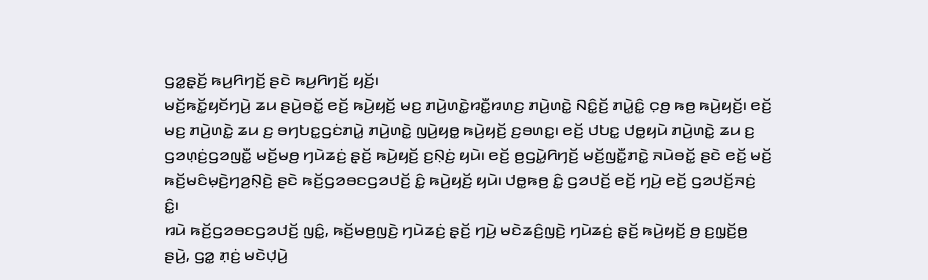ꤞꤤ꤭ꤔ꤫ꤢꤩ꤬ ꤒꤣ꤬ꤖꤚꤢꤩ꤬ ꤔꤢꤧ ꤒꤣ꤬ꤖꤚꤢꤩ꤬ ꤟꤢꤩ꤬꤯
ꤗꤢꤩ꤬ꤒꤢꤩ꤭ꤟꤢꤩꤚꤣꤧ꤬ ꤘꤣ ꤔꤣꤧ꤬ꤋꤢꤩ꤭ ꤕꤢꤩ꤬ ꤒꤣꤧ꤬ꤟꤢꤩ꤬ ꤗꤢ꤬ ꤊꤣꤧ꤬ꤛꤢꤧ꤭ꤙꤢꤪ꤭ꤙꤛꤢ꤬ ꤊꤣꤧ꤬ꤛꤢꤧ꤭ ꤡꤢꤨ꤭ꤢꤩ꤬ ꤊꤣꤧ꤭ꤢꤨ꤭ ꤍ꤫ꤥ꤬ ꤒꤥ꤬ ꤒꤣꤧ꤬ꤟꤢꤩ꤬꤯ ꤕꤢꤩ꤬ ꤗꤢ꤬ ꤊꤣꤧ꤬ꤛꤢꤧ꤭ ꤘꤣ ꤢ꤬ ꤋꤚꤝꤢ꤭ꤞꤢꤦꤊꤣꤧ꤭ ꤊꤣꤧ꤬ꤛꤢꤧ꤭ ꤜꤣꤧ꤬ꤟꤥ꤭ ꤒꤣꤧ꤬ꤟꤢꤩ꤬ ꤢ꤬ꤋꤛꤢ꤭꤯ ꤕꤢꤩ꤬ ꤓꤝꤢ꤭ ꤓꤥ꤭ꤟꤣꤧ ꤊꤣꤧ꤬ꤛꤢꤧ꤭ ꤘꤣ ꤢ꤬ ꤞꤤꤛ꤫ꤢꤦ꤬ꤞꤤꤜꤢꤪ꤭ ꤗꤢꤩ꤬ꤗꤥ꤬ ꤚꤣꤧꤘꤢꤦ꤬ ꤔ꤫ꤢꤩ꤬ ꤒꤣꤧ꤬ꤟꤢꤩ꤬ ꤢ꤬ꤡ꤫ꤢꤦ꤬ ꤟꤣꤧ꤯ ꤕꤢꤩ꤬ ꤥ꤬ꤞꤣꤧ꤭ꤖꤚꤢꤩ꤬ ꤗꤢꤩ꤬ꤜꤢꤪ꤭ꤊꤢꤧ꤭ ꤏꤣꤧꤋꤢꤩ꤭ ꤔꤢꤧ ꤕꤢꤩ꤬ ꤗꤢꤩ꤬ ꤒꤢꤩ꤬ꤗꤢꤨꤗ꤫ꤢꤧ꤬ꤚꤤ꤬ꤡ꤫ꤢꤧ꤬ ꤔꤢꤧ ꤒꤢꤩ꤬ꤞꤤꤋꤢꤞꤤꤓꤢꤩ꤬ ꤢꤨ꤭ ꤒꤣꤧ꤬ꤟꤢꤩ꤬ ꤟꤣꤧ꤯ ꤓꤥ꤭ꤒꤥ꤬ ꤢꤨ꤭ ꤞꤤꤓꤢꤩ꤬ ꤕꤢꤩ꤬ ꤚꤣꤧ꤬ ꤕꤢꤩ꤬ ꤞꤤꤓꤢꤩ꤬ꤏꤢꤦ꤬ ꤢꤨ꤭꤯
ꤙꤣꤧ ꤒꤢꤩ꤬ꤞꤤꤋꤢꤞꤤꤓꤢꤩ꤬ ꤜꤢꤨ꤭, ꤒꤢꤩ꤬ꤗꤥ꤬ꤜꤢꤧ꤬ ꤚꤣꤧꤘꤢꤦ꤬ ꤔ꤫ꤢꤩ꤬ ꤚꤣꤧ꤬ ꤗꤢꤧꤘꤢꤨ꤬ꤜꤢꤧ꤬ ꤚꤣꤧꤘꤢꤦ꤬ ꤔ꤫ꤢꤩ꤬ ꤒꤣꤧ꤬ꤟꤢꤩ꤬ ꤥ꤬ ꤢ꤬ꤜ꤫ꤢꤩ꤬ꤥ꤬ ꤔꤣꤧ꤬, ꤞꤤ꤭ ꤊ꤫ꤢꤦ꤬ ꤗꤢꤧꤓ꤫ꤣꤧ꤬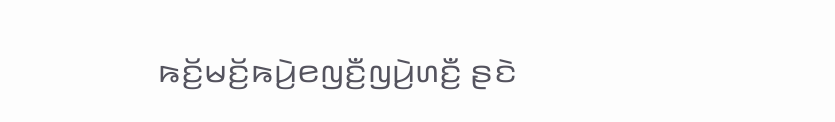ꤒꤢꤩ꤬ꤗꤢꤩ꤬ꤒꤣꤧ꤬ꤕꤜꤢꤪ꤬ꤜꤣꤧ꤬ꤛꤢꤪ꤬ ꤔꤢꤧ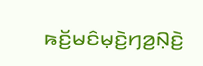ꤒꤢꤩ꤬ꤗꤢꤨꤗ꤫ꤢꤧ꤬ꤚꤤ꤬ꤡ꤫ꤢꤧ꤬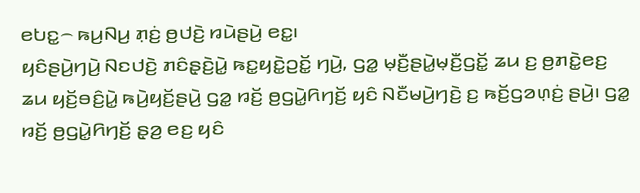ꤕꤝꤢ꤭꤮ ꤒꤣ꤬ꤡꤣ꤬ ꤊ꤫ꤢꤦ꤬ ꤥ꤬ꤓꤢꤧ꤬ ꤙꤣꤧꤔꤣꤧ꤬ ꤕꤢ꤭꤯
ꤟꤢꤨꤔꤣꤧ꤬ꤚꤣꤧ꤬ ꤡꤢꤓꤢꤧ꤬ ꤊꤢꤨꤔ꤫ꤢꤧ꤬ꤣꤧ꤭ ꤒꤢ꤭ꤟꤢꤧ꤭ꤑꤢꤩ꤭ ꤚꤣꤧ꤬, ꤞꤤ꤭ ꤗ꤫ꤢꤪ꤬ꤔꤣꤧ꤭ꤗ꤫ꤢꤪ꤬ꤞꤢꤩ꤭ ꤘꤣ ꤢ꤬ ꤥ꤬ꤊꤢꤧ꤭ꤕꤢ꤬ ꤘꤣ ꤟꤢꤩ꤬ꤋꤢꤨ꤬ꤣꤧ꤭ ꤒꤣꤧ꤬ꤟꤢꤩ꤬ꤔꤣꤧ꤬ ꤞꤤ꤭ ꤙꤢꤩ꤬ ꤥ꤬ꤞꤣꤧ꤭ꤖꤚꤢꤩ꤬ ꤟꤢꤨ ꤡꤢꤪꤗꤣꤧ꤬ꤚꤢꤧ꤬ ꤢ꤬ ꤒꤢꤩ꤬ꤞꤤꤛ꤫ꤢꤦ꤬ ꤔꤣꤧ꤬꤯ ꤞꤤ꤭ ꤙꤢꤩ꤬ ꤥ꤬ꤞꤣꤧ꤭ꤖꤚꤢꤩ꤬ ꤔ꤫ꤤ꤬ ꤕꤢ꤬ ꤟꤢꤨ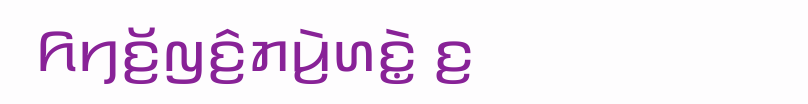ꤖꤚꤢꤩ꤬ꤜꤢꤨ꤬ꤊꤣꤧ꤬ꤛꤢꤧ꤭ ꤢ꤬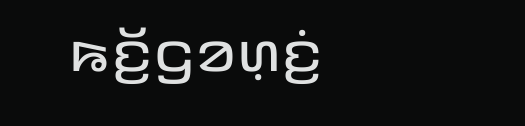ꤒꤢꤩ꤬ꤞꤤꤛ꤫ꤢꤦ꤬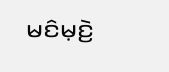ꤗꤢꤨꤗ꤫ꤢꤧ꤬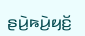ꤔꤣꤧ꤬ꤒꤣꤧ꤬ꤟꤢꤩ꤬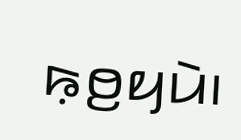ꤒ꤫ꤥ꤬ꤟꤣꤧ꤯